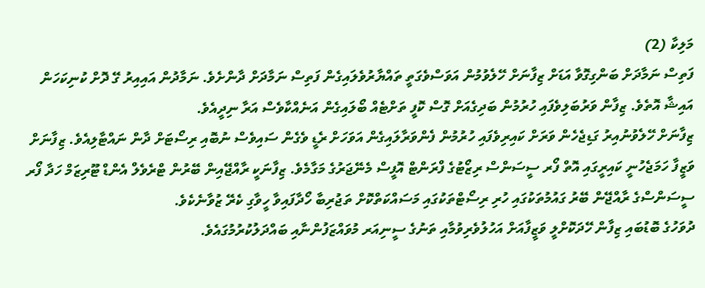މަލިކާ (2)
ފަތިސް ނަމާދަށް ބަންގިގޮވާ އަޑަށް ޒިފާނަށް ހޭލެވުމުން އަވަސްވެގަތީ ތައްޔާރުވެލައިގެން ފަތިސް ނަމާދަށް ދާންށެވެ. ނަމާދުން އައިއިރު ގޭ ދޮށް ކުނިކަހަން އައިޝާ އޮތެވެ. ޒިފާން ވަރުބަލިވެފައި ހުރުމުން ބަދިގެއަށް ގޮސް ކޮފީ ތަށްޓެއް ބޯލައިގެން އަނެއްކާވެސް އަރާ ނިދީއެވެ.
ޒިފާނަށް ހޭލެވުނުއިރު ގަޑިޖެހެން ވަރަށް ކައިރިވެފައި ހުރުމުން ފެންވަރާލައިގެން އަވަހަށް ރެޑީ ވެގެން ސައިވެސް ނުބޮއި ރިސޯޓަށް ދާން ނައްޓާލިއެވެ. ޒިފާނަށް ވަޒީފާ ހަމަޖެހުނީ ކައިރީގައި އޮތް ފޯރ ސީސަންސް ރިޒޯޓުގެ ފްރަންޓް އޮފީސް މެނޭޖަރުގެ މަގާމެވެ. ޒިފާނަކީ ރާއްޖޭއިން ބޭރުން ޓްރެވެލް އެންޑް ޓޫރިޒަމް ހަދާ ފޯރ ސީސަންސްގެ ރާއްޖޭން ބޭރު ގައުމުތަކުގައި ހުރި ރިސޯޓްތަކުގައި މަސައްކަތްކޮށް ތަޖުރިބާ ހޯދާފައިވާ ހީވާގި ކެރޭ ޒުވާނެކެވެ.
ދުވަހުގެ ބޮޑުބައި ޒިފާން ހޭދަކޮށްލީ ވަޒީފާއަށް އަހުލުވެރިވުމާއި ތަނުގެ ސީނިއަރ މުވައްޒަފުންނާއި ބައްދަލުކުރުމުގައެވެ.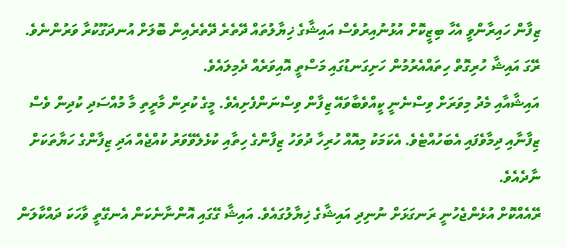ޒިފާން ހައިރާންވީ އެހާ ބިޒީކޮށް އުޅުނުއިރުވެސް އައިޝާގެ ޚިޔާލުތައް ދޭތެރެ ދޭތެރެއިން ބޮލަށް އުނދަގޫކުރާ ވަރުންނެވެ. ރޭގަ އައިޝާ ހުރިގޮތް ހިތައްއެރުމުން ހަށިގަނޑުގައި މަސްތީ އޮއިވަރެއް ދެމިލައެވެ.
އައިޝާއާއި މެދު މިވަރަށް ވިސްނެނީ ކީއްވެބާވައޭ ޒިފާން ވިސްނަންފެށިއެވެ. މީގެ ކުރިން މާރީތި މާ މުއްސަދި ކުދިން ވެސް ޒިފާނާއި ދިމާވެފައި އެބަހުއްޓެވެ. އެކަމަކު މިއޮއް ހުރިހާ ދުވަހު ޒިފާންގެ ހިތާއި ކުޅެލެވޭވަރު ކުއްޖެއް އަދި ޒިފާންގެ ހަޔާތަކަށް ނާދެއެވެ.
ރޭއެއްކޮށް އުޅެންޖެހުނީ ރަނގަޅަށް ނުނިދި އައިޝާގެ ޚިޔާލުގައެވެ. އައިޝާ ގޭގައި އޮންނާނެކަން އެނގޭތީ ވާހަކަ ދައްކާލަން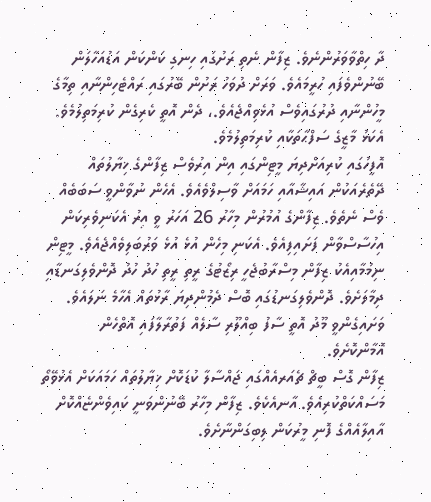ދާ ހިތްވާވަރުންނެވެ. ޒިފާން ނެތި ރަށުގައި ހިނގި ކަންކަން އަޑުއަހާލަން ބޭނުންވެފައި ހުރީމައެވެ. ވަރަށް ދުވަހު ރަށުން ބޭރުގައި ރައްޓެހިންނާއި ތިމާގެ މީހުންނާއި ދުރުގައިވެސް އުޅެވިއްޖެއެވެ.، ދެން އޮތީ ކެރިގެން ކުރިމަތިލުމެވެ. އެކަޅު މާޒީގެ ސަފްޙާތަކާއި ކުރިމަތިލުމެވެ.
އޮފީހުގައި ކުރިއަށްދިޔަ މީޓިންގައި އިން އިރުވެސް ޒިފާންގެ ޚިޔާލުތައް ދޭތެރެއަކުން އައިޝާއާއި ހަމައަށް ވާސިލްވެއެވެ. އެހެން ނުވާންވީ ސަބަބެއް ވެސް ނެތެވެ. ޒިފާންގެ އުމުރުން މިހާރު 26 އަހަރު ވީ އިރު އެކަނިވެރިކަން އިހުސާސްވާން ފަށައިފިއެވެ. އެކަނި މިހެން އުޅެ އުޅެ ވަރުބަލިވެއްޖެއެވެ. މީޓިން ނިމުމާއިއެކު ޒިފާން މިސްރާބުޖެހީ ރިޒޯޓުގެ ރީތި ރީތި ހުދު ހުދު ދޮންވެލިގަނޑާއި ދިމާލަށެވެ. ދޮންވެލިގަނޑުގައި ބޮސް ދެމުންދިޔަ ރާޅުތައް އެހާމެ ނަލައެވެ. ވަށައިގެންވީ މޫދު އޮތީ ސާފު ބިއްލޫރި ސާލެއް ފަތުރާލާފައި އޮތްހެން އޮމާންކޮށެވެ.
ޒިފާން ގޮސް ބީޗް ޗެއަރއެއްގައި ޖައްސާލާ ކުޑަކޮށް ޚިޔާލުތައް ހަމައަކަށް އެޅުވޭތޯ މަސައްކަތްކުރިއެވެ. އާނއެކެވެ. ޒިފާން މިހާރު ބޭނުންވަނީ ކައިވެންޏެއްކޮށް އާއިލާއެއްގެ ފޮނި މީރުކަން ލިބިގަންނާށެވެ.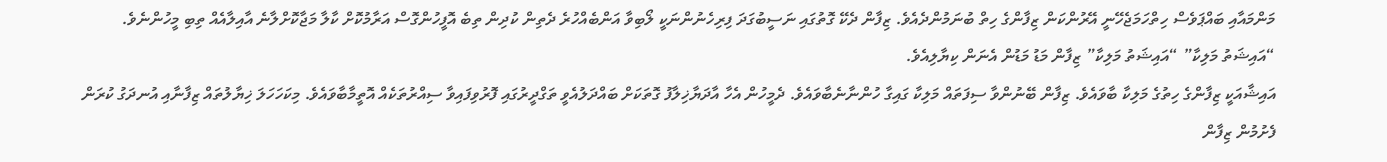މަންމައާއި ބައްޕަވެސް ހިތްހަމަޖެހޭނީ އޭރުންކަން ޒިފާންގެ ހިތް ބުނަމުންދެއެވެ. ޒިފާން ދެކޭ ގޮތުގައި ނަސީބުގަދަ ފިރިހެނުންނަކީ ލޯބިވާ އަންބެއްހުރެ ދެތިން ކުދިން ތިބެ އޮފީހުންގޮސް އަރާމުކޮށް ކާލާ މަޖާކޮށްލާނެ އާއިލާއެއް ތިބި މީހުންނެވެ.
“އައިޝަތު މަލިކާ” “އައިޝަތު މަލިކާ” ޒިފާން މަޑު މަޑުން އެނަން ކިޔާލިއެވެ.
އައިޝާއަކީ ޒިފާންގެ ހިތުގެ މަލިކާ ބާވައެވެ. ޒިފާން ބޭނުންވާ ސިފަތައް މަލިކާ ގައިގާ ހުންނާނެބާވައެވެ. ދެމީހުން އެހާ އާދަޔާޚިލާފު ގޮތަކަށް ބައްދަލުއެވީ ތަގްދީރުގައި ފޮރުވިފައިވާ ސިއްރުތަކެއް އޮތީމާބާވައެވެ. މިކަހަހަލަ ޚިޔާލުތައް ޒިފާނާއި އުނދަގު ކުރަން ފެށުމުން ޒިފާން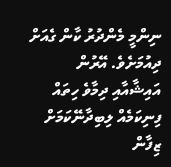ނިންމީ މެންދުރު ކާން ގެއަށް ދިއުމަށެވެ. އޭރުން އައިޝާއާއި ދިމާވެ ހިތައް ފިނިކަމެއް ލިބިދާނޭކަމަށް ޒިފާން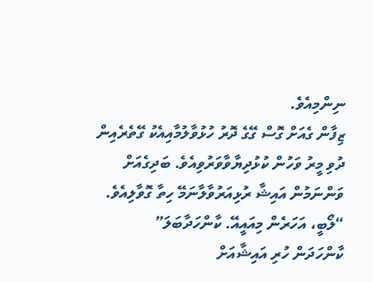ނިންމިއެވެ.
ޒިފާން ގެއަށް ގޮސް ގޭގެ ދޮރު ހުޅުވާލުމާއިއެކު ގޭތެރެއިން ދުވި މީރު ވަހުން ކުޅުދިޔާވާވަރުވިއެވެ. ބަދިގެއަށް ވަންނަމުން އައިޝާ ރުޅިއަރުވާލާނަމޭ ހިތާ ގޮވާލިއެވެ.
“ލޯބީ، އަހަރެން މިއައީއޭ. ކާންހަދާބަލަ”
ކާންހަދަން ހުރި އައިޝާއަށް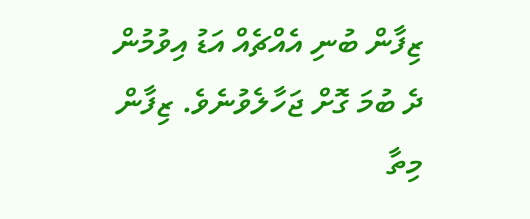ޒިފާން ބުނި އެއްޗެއް އަޑު އިވުމުން ދެ ބުމަ ގޮށް ޖަހާލެވުނެވެ. ޒިފާން މިތާ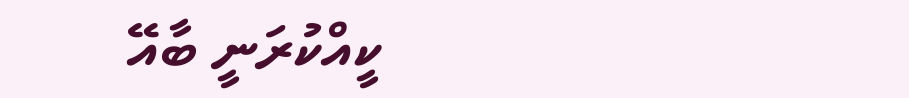ކީއްކުރަނީ ބާއޭ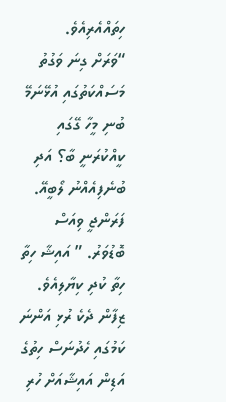ހިތައްއެރިއެވެ.
“ވަރަށް ގިނަ ވަގުތު މަސައްކަތުގައި އުޅޭނަމޭ ބުނި މީހާ ގޭގައި ކީއްކުރަނީ ބާ؟ އަދި ބުނެފިއެއްނު ލޯބީއޭ. ފަރަންޖީ ވިއަސް ބޮޑުވަރު. ” އައިޝާ ހިތާ ހިތާ ކުދި ކިޔާލިއެވެ.
ޒިފާން ދެކެ ރުޅި އަންނަ ކަމުގައި ހެދުނަސް ހިތުގެ އަޑިން އައިޝާއަށް ހުރި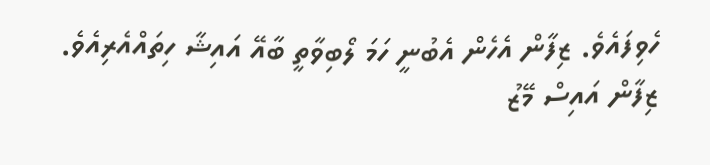ހެވިފައެވެ. ޒިފާން އެހެން އެބުނީ ހަމަ ލޯބިވާތީ ބާއޭ އައިޝާ ހިތައްއެރިއެވެ. ޒިފާން އައިސް މޭޒު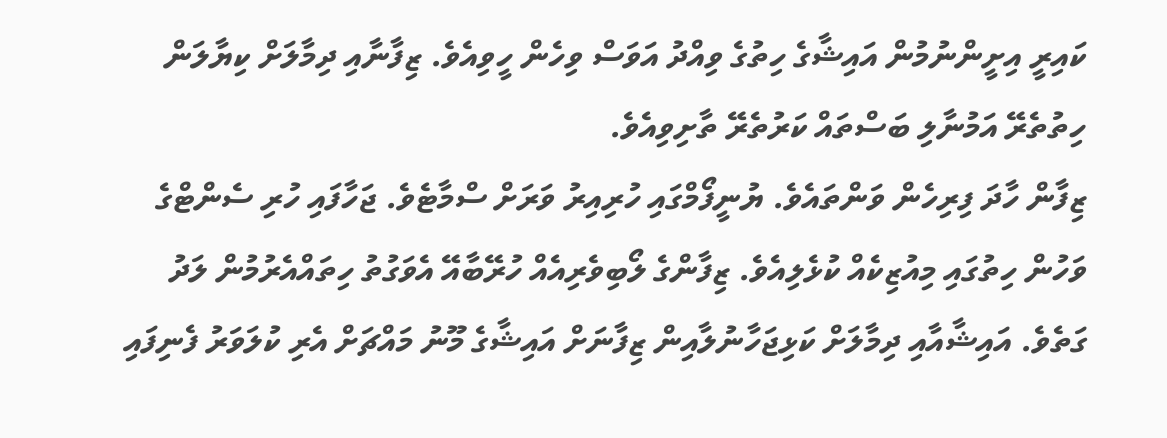ކައިރީ އިށީންނުމުން އައިޝާގެ ހިތުގެ ވިއްދު އަވަސް ވިހެން ހީވިއެވެ. ޒިފާނާއި ދިމާލަށް ކިޔާލަން ހިތުތެރޭ އަމުނާލި ބަސްތައް ކަރުތެރޭ ތާށިވިއެވެ.
ޒިފާން ހާދަ ފިރިހެން ވަންތައެވެ. ޔުނީފޯމްގައި ހުރިއިރު ވަރަށް ސްމާޓެވެ. ޖަހާފައި ހުރި ސެންޓްގެ ވަހުން ހިތުގައި މިއުޒިކެއް ކުޅެލިއެވެ. ޒިފާންގެ ލޯބިވެރިއެއް ހުރޭބާއޭ އެވަގުތު ހިތައްއެރުމުން ލަދު ގަތެވެ. އައިޝާއާއި ދިމާލަށް ކަޅިޖަހާނުލާއިން ޒިފާނަށް އައިޝާގެ މޫނު މައްޗަށް އެރި ކުލަވަރު ފެނިފައި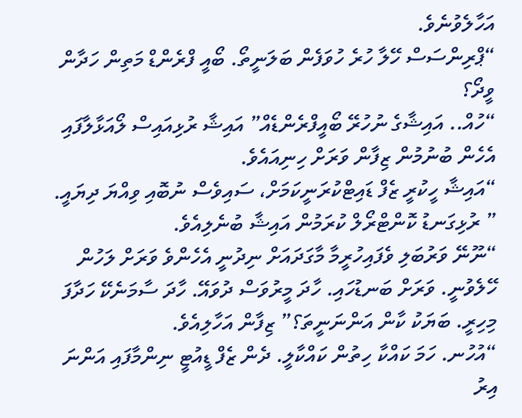އަހާލެވުނެވެ.
“ޕްރިންސަސް ހޭލާ ހުރެ ހުވަފެން ބަލަނީތޯ. ބޯއީ ފްރެންޑް މަތިން ހަދާން ވީދޯ؟
“ހުއް.. އައިޝާގެ ނުހުރޭ ބޯއީފްރެންޑެއް” އައިޝާ ރުޅިއައިސް ލޯއަޅާލާފައި އެހެން ބުނުމުން ޒިފާން ވަރަށް ހިނިއައެވެ.
“އައިޝާ ހީކުރީ ޒެފް ޑައިޓްކުރަނީކަމަށް، ސައިވެސް ނުބޮއި ވިއްޔަ ދިޔައީ. ” ރުޅިގަނޑު ކޮންޓްރޯލް ކުރަމުން އައިޝާ ބުނެލިއެވެ.
“ނޫނޭ ވަރުބަލި ވެފައިހުރީމާ މާގަދައަށް ނިދުނީ އެހެންވެ ވަރަށް ލަހުން ހޭލެވުނީ. ވަރަށް ބަނޑުހައި. ހާދަ މީރުވަސް ދުވައޭ. ހާދަ ސާމަނެކޭ ހަދާފަ މިހިރީ. ބަޔަކު ކާން އަންނަނީތަ؟” ޒިފާން އަހާލިއެވެ.
“އުހުނ. ހަމަ ކައްކާ ހިތުން ކައްކާލީ. ދެން ޒެފް ޑީއުޓީ ނިންމާފައި އަންނަ އިރު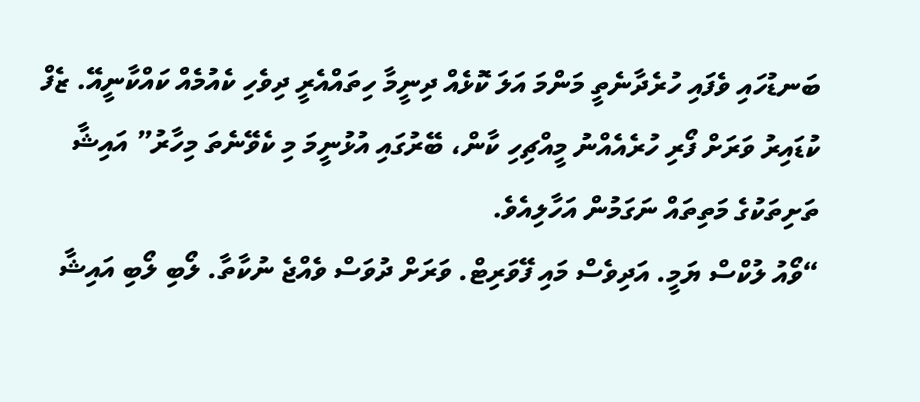ބަނޑުހައި ވެފައި ހުރެދާނެތީ މަންމަ އަލަ ކޮޅެއް ދިނީމާ ހިތައްއެރީ ދިވެހި ކެއުމެއް ކައްކާނީއޭ. ޒެފް ކުޑައިރު ވަރަށް ފޯރި ހުރެއެއްނު މީއްޗިހި ކާން، ބޭރުގައި އުޅުނީމަ މި ކެވޭނެތަ މިހާރު” އައިޝާ ތަށިތަކުގެ މަތިތައް ނަގަމުން އަހާލިއެވެ.
“ވޯއު ލުކްސް ޔަމީ. އަދިވެސް މައި ފޭވަރިޓް. ވަރަށް ދުވަސް ވެއްޖެ ނުކާތާ. ލޯބި ލޯބި އައިޝާ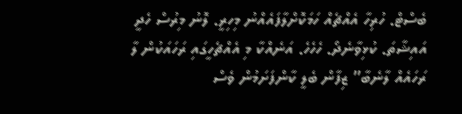ބެސްޓް. ހުރިހާ އެއްޗެއް ހަމަކޮށްލާފައެއްނު މިހިރީ. ލޮނު މިރުސް ހެދީ އައިޝާތަ. ކުޅިވާނެދޯ. ހެހެހެ. އަނެއްކާ މި އެއްޗެހީގައި ރަހައަކުން ލާ ރަހައެއް ލާނެބާ” ޒިފާން ބެލީ ކާންފަށަމުން ވެސް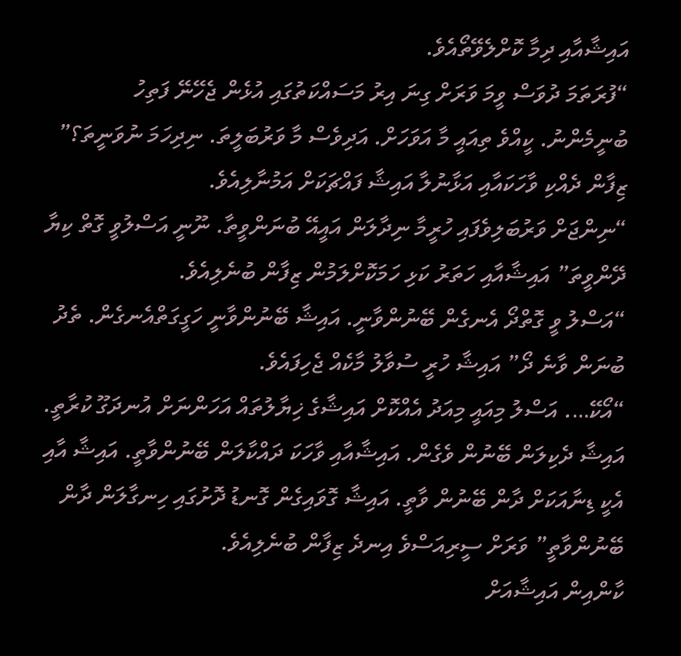އައިޝާއާއި ދިމާ ކޮށްލެވޭތޯއެވެ.
“ފުރަތަމަ ދުވަސް ވީމަ ވަރަށް ގިނަ އިރު މަސައްކަތުގައި އުޅެން ޖެހޭނޭ ފަތިހު ބުނީމެންނު. ކީއްވެ ތިއައީ މާ އަވަހަށް. އަދިވެސް މާ ވަރުބަލީތަ. ނިދިހަމަ ނުވަނީތަ؟” ޒިފާން ދެއްކި ވާހަކައާއި އަޅާނުލާ އައިޝާ ފައްޗަކަށް އަމުނާލިއެވެ.
“ނިންޖަށް ވަރުބަލިވެފައި ހުރީމާ ނިދާލަން އައީއޭ ބުނަންވީތާ. ނޫނީ އަސްލުވީ ގޮތް ކިޔާ ދޭންވީތަ” އައިޝާއާއި ހަތަރު ކަޅި ހަމަކޮށްލަމުން ޒިފާން ބުނެލިއެވެ.
“އަސްލު ވީ ގޮތްދޯ އެނގެން ބޭނުންވާނީ. އައިޝާ ބޭނުންވާނީ ހަގީގަތްއެނގެން. ތެދު ބުނަން ވާނެ ދޯ” އައިޝާ ހުރީ ސުވާލު މާކެއް ޖެހިފައެވެ.
“އޯކޭ…. އަސްލު މިއައީ މިއަދު އެއްކޮށް އައިޝާގެ ޚިޔާލުތައް އަހަންނަށް އުނދަގޫ ކުރާތީ. އައިޝާ ދެކިލަން ބޭނުން ވެގެން. އައިޝާއާއި ވާހަކަ ދައްކާލަން ބޭނުންވާތީ. އައިޝާ އާއި އެކީ ޑިނާއަކަށް ދާން ބޭނުން ވާތީ. އައިޝާ ގޮވައިގެން ގޮނޑު ދޮށުގައި ހިނގާލަން ދާން ބޭނުންވާތީ” ވަރަށް ސީރިއަސްވެ އިނދެ ޒިފާން ބުނެލިއެވެ.
ކާންއިން އައިޝާއަށް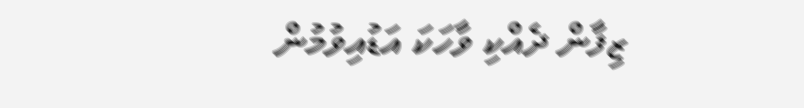ޒިފާން ދެއްކި ވާހަކަ އަޑުއިވުމުން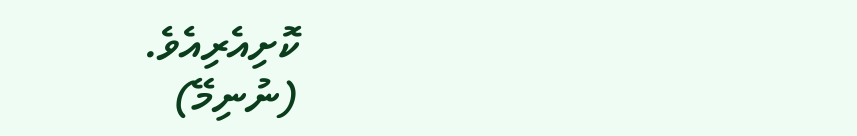ކޮށިއެރިއެވެ.
(ނުނިމޭ)